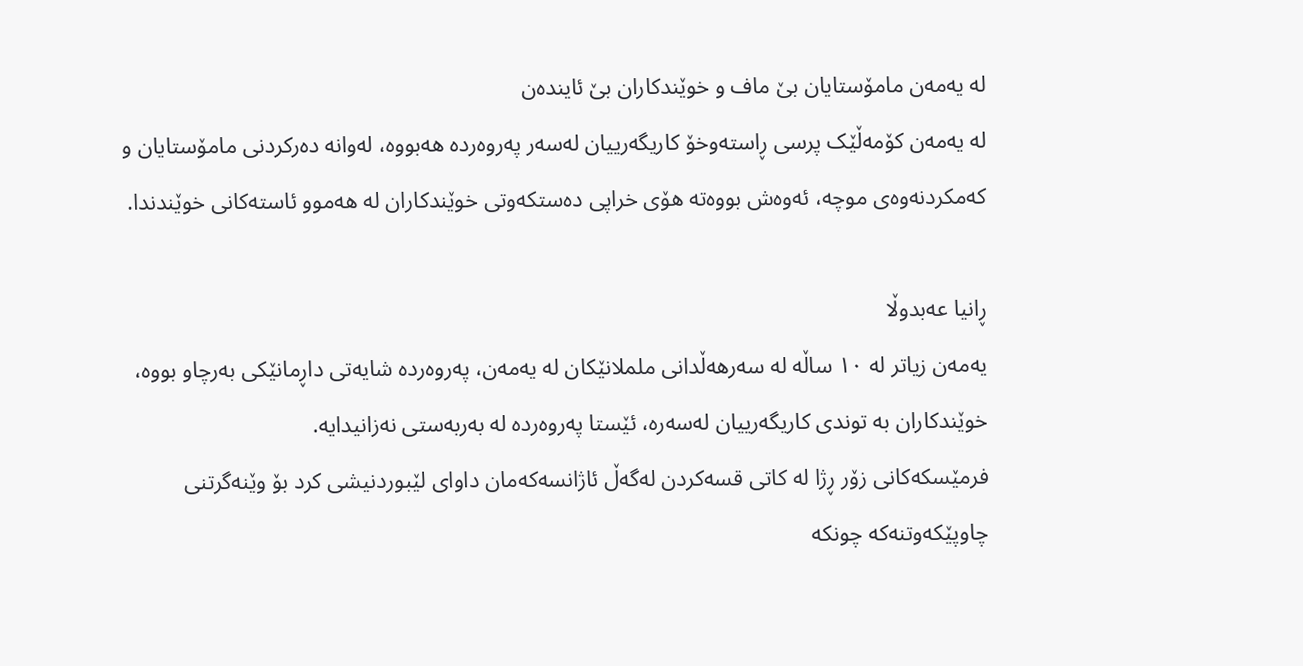لە یەمەن مامۆستایان بێ ماف و خوێندکاران بێ ئایندەن
لە یەمەن کۆمەڵێک پرسی ڕاستەوخۆ کاریگەرییان لەسەر پەروەردە هەبووە، لەوانە دەرکردنی مامۆستایان و کەمکردنەوەی موچە، ئەوەش بووەتە هۆی خراپی دەستکەوتی خوێندکاران لە هەموو ئاستەکانی خوێندندا.

ڕانيا عەبدوڵا
یەمەن زیاتر لە ١٠ ساڵە لە سەرهەڵدانی ململانێکان لە یەمەن، پەروەردە شایەتی داڕمانێکی بەرچاو بووە، خوێندکاران بە توندی کاریگەرییان لەسەرە، ئێستا پەروەردە لە بەربەستی نەزانیدایە.
فرمێسکەکانی زۆر ڕژا لە کاتی قسەکردن لەگەڵ ئاژانسەکەمان داوای لێبوردنیشی کرد بۆ وێنەگرتنی چاوپێکەوتنەکە چونکە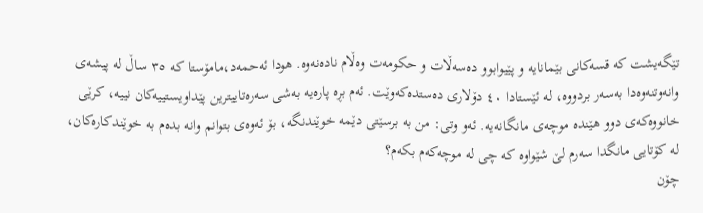تێگەیشت کە قسەکانی بێمانایە و پێیوابوو دەسەڵات و حکومەت وەڵام نادەنەوە. هودا ئەحمەد،مامۆستا کە ٣٥ ساڵ لە پیشەی وانەوتنەوەدا بەسەر بردووە، لە ئێستادا ٤٠ دۆلاری دەستدەکەوێت. ئەم بڕە پارەیە بەشی سەرەتاییترین پێداویستییەکان نییە، کرێی خانووەکەی دوو هێندە موچەی مانگانەیە. ئەو وتی: من بە برسێتی دێمە خوێندنگە، بۆ ئەوەی بتوانم وانە بدەم بە خوێندکارەکان، لە کۆتایی مانگدا سەرم لێ شێواوە کە چی لە موچەکەم بکەم؟
چۆن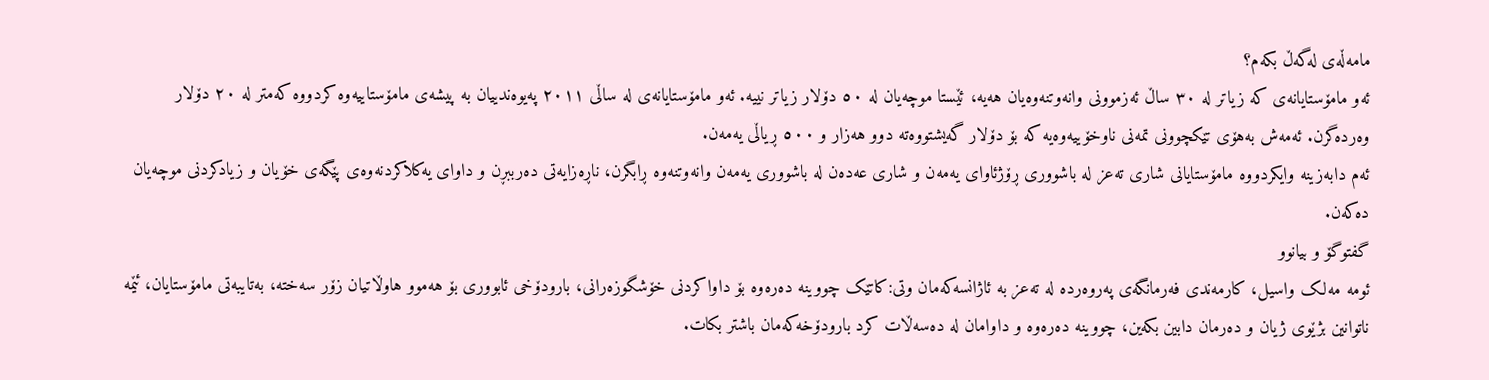مامەڵەی لەگەڵ بکەم؟
ئەو مامۆستایانەی کە زیاتر لە ٣٠ ساڵ ئەزموونی وانەوتنەوەیان هەیە، ئێستا موچەیان لە ٥٠ دۆلار زیاتر نییە. ئەو مامۆستایانەی لە ساڵی ٢٠١١ پەیوەندییان بە پیشەی مامۆستاییەوە کردووە کەمتر لە ٢٠ دۆلار وەردەگرن. ئەمەش بەهۆی تێکچوونی تمەنی ناوخۆییەوەیە کە بۆ دۆلار گەیشتووەتە دوو هەزار و ٥٠٠ ڕیاڵی یەمەن.
ئەم دابەزینە وایکردووە مامۆستایانی شاری تەعز لە باشووری ڕۆژئاوای یەمەن و شاری عەدەن لە باشووری یەمەن وانەوتنەوە ڕابگرن، ناڕەزایەتی دەرببڕن و داوای یەکلاکردنەوەی پێگەی خۆیان و زیادکردنی موچەیان دەکەن.
گفتوگۆ و بیانوو
ئومە مەلک واسیل، کارمەندی فەرمانگەی پەروەردە لە تەعز بە ئاژانسەکەمان وتی:کاتێک چووینە دەرەوە بۆ داواکردنی خۆشگوزەرانی، بارودۆخی ئابووری بۆ هەموو هاوڵاتیان زۆر سەختە، بەتایبەتی مامۆستایان، ئێمە ناتوانین بژێوی ژیان و دەرمان دابین بکەین، چووینە دەرەوە و داوامان لە دەسەڵات کرد بارودۆخەکەمان باشتر بکات.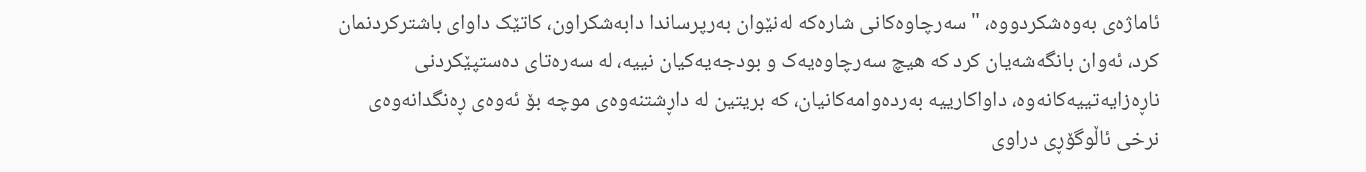ئاماژەی بەوەشکردووە، "سەرچاوەکانی شارەکە لەنێوان بەرپرساندا دابەشکراون، کاتێک داوای باشترکردنمان کرد، ئەوان بانگەشەیان کرد کە هیچ سەرچاوەیەک و بودجەیەکیان نییە، لە سەرەتای دەستپێکردنی ناڕەزایەتییەکانەوە، داواکارییە بەردەوامەکانیان، کە بریتین لە داڕشتنەوەی موچە بۆ ئەوەی ڕەنگدانەوەی نرخی ئاڵوگۆڕی دراوی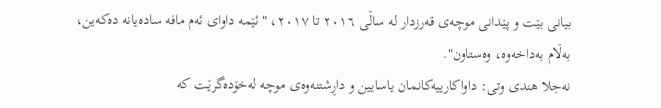بیانی بێت و پێدانی موچەی قەرزدار لە ساڵی ٢٠١٦ تا ٢٠١٧، "ئێمە داوای ئەم مافە سادەیانە دەکەین، بەڵام بەداخەوە، وەستاون".
نەجلا هندی وتی: داواکارییەکانمان یاسایین و داڕشتنەوەی موچە لەخۆدەگرێت کە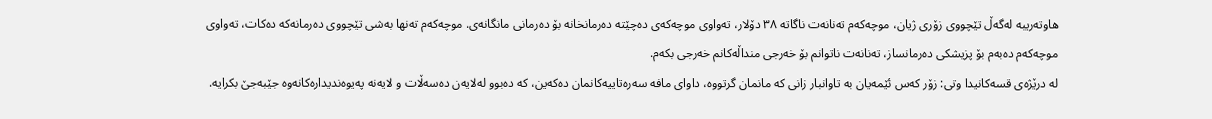هاوتەریبە لەگەڵ تێچووی زۆری ژیان، موچەکەم تەنانەت ناگاتە ٣٨ دۆلار، تەواوی موچەکەی دەچێتە دەرمانخانە بۆ دەرمانی مانگانەی. موچەکەم تەنها بەشی تێچووی دەرمانەکە دەکات، تەواوی موچەکەم دەبەم بۆ پزیشکی دەرمانساز، تەنانەت ناتوانم بۆ خەرجی منداڵەکانم خەرجی بکەم.
لە درێژەی قسەکانیدا وتی: زۆر کەس ئێمەیان بە تاوانبار زانی کە مانمان گرتووە، داوای مافە سەرەتاییەکانمان دەکەین، کە دەبوو لەلایەن دەسەڵات و لایەنە پەیوەندیدارەکانەوە جێبەجێ بکرایە.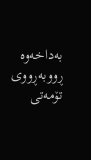بەداخەوە ڕووبەڕووی تۆمەتی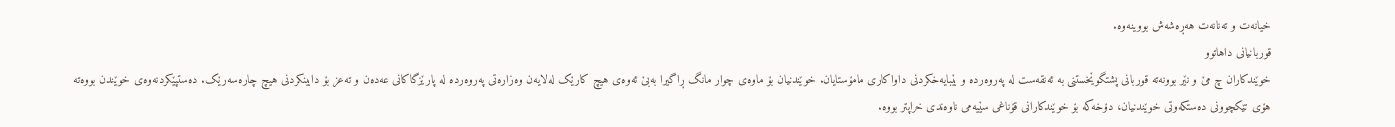خیانەت و تەنانەت هەڕەشەش بووینەوە.
قوربانیانی داهاتوو
خوێندکاران چ مێ و نێر بوونەتە قوربانی پشتگوێخستنی بە ئەنقەست لە پەروەردە و بێبایەخکردنی داواکاری مامۆستایان. خوێندنیان بۆ ماوەی چوار مانگ ڕاگیرا بەبێ ئەوەی هیچ کارێک لەلایەن وەزارەتی پەروەردە لە پارێزگاکانی عەدەن و تەعز بۆ دابینکردنی هیچ چارەسەرێک. دەستپێکردنەوەی خوێندن بووەتە هۆی تێکچوونی دەستکەوتی خوێندنیان، دۆخەکە بۆ خوێندکارانی قۆناغی سێیەمی ناوەندی خراپتر بووە.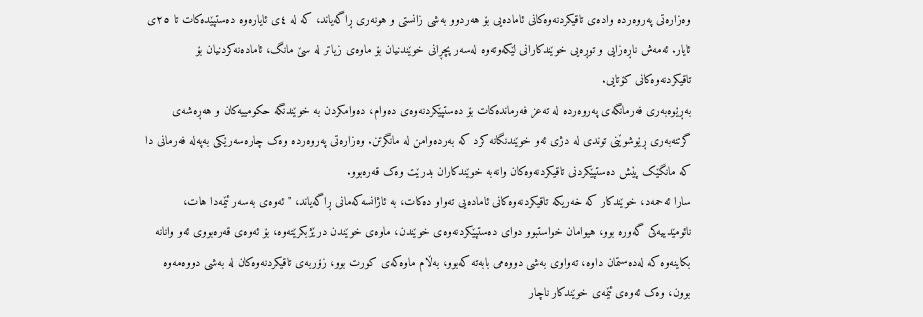وەزارەتی پەروەردە وادەی تاقیکردنەوەکانی ئامادەیی بۆ هەردوو بەشی زانستی و هونەری ڕاگەیاند، کە لە ٤ی ئایارەوە دەستپێدەکات تا ٢٥ی ئایار. ئەمەش ناڕەزایی و توڕەیی خوێندکارانی لێکەوتەوە لەسەر پچڕانی خوێندنیان بۆ ماوەی زیاتر لە سێ مانگ، ئامادەنەکردنیان بۆ تاقیکردنەوەکانی کۆتایی.
بەڕێوەبەری فەرمانگەی پەروەردە لە تەعز فەرماندەکات بۆ دەستپێکردنەوەی دەوام، دەوامکردن بە خوێندنگە حکومییەکان و هەڕەشەی گرتنەبەری ڕێوشوێنی توندی لە دژی ئەو خوێندنگانە کرد کە بەردەوامن لە مانگرتن. وەزارەتی پەروەردە وەک چارەسەرێکی بەپەلە فەرمانی دا کە مانگێک پێش دەستپێکردنی تاقیکردنەوەکان وانەبە خوێندکاران بدرێت وەک قەرەبوو.
سارا ئەحمەد، خوێندکار کە خەریکە تاقیکردنەوەکانی ئامادەیی تەواو دەکات، بە ئاژانسەکەمانی ڕاگەیاند، "ئەوەی بەسەر ئێمەدا هات، نائومێدییەکی گەورە بوو، هیوامان خواستبوو دوای دەستپێکردنەوەی خوێندن، ماوەی خوێندن درێژبکرێتەوە، بۆ ئەوەی قەرەبووی ئەو وانانە بکاینەوە کە لەدەستمان داوە، تەواوی بەشی دووەمی بابەتە کەبوو، بەڵام ماوەکەی کورت بوو، زۆربەی تاقیکردنەوەکان لە بەشی دووەمەوە بوون، وەک ئەوەی ئێمەی خوێندکار ناچار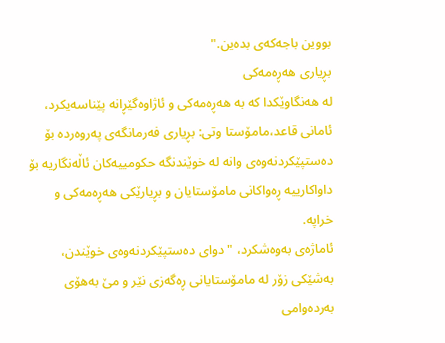بووین باجەکەی بدەین."
بڕیاری هەڕەمەکی
لە هەنگاوێکدا کە بە هەڕەمەکی و ئاژاوەگێڕانە پێناسەیکرد، ئامانی قاعد،مامۆستا وتی: بڕیاری فەرمانگەی پەروەردە بۆ دەستپێکردنەوەی وانە لە خوێندنگە حکومییەکان ئاڵەنگاریە بۆ داواکارییە ڕەواکانی مامۆستایان و بڕیارێکی هەڕەمەکی و خراپە.
ئاماژەی بەوەشکرد، "دوای دەستپێکردنەوەی خوێندن، بەشێکی زۆر لە مامۆستایانی ڕەگەزی نێر و مێ بەهۆی بەردەوامی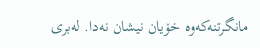مانگرتنەکەوە خۆیان نیشان نەدا. لەبری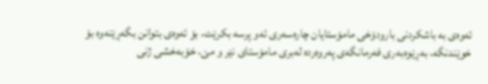ئەوەی بە باشکردنی بارودۆخی مامۆستایان چارەسەری ئەو پرسە بکرێت، بۆ ئەوەی بتوانن بگەڕێنەوە بۆ خوێندنگە، بەڕێوەبەری فەرمانگەی پەروەردە لەبری مامۆستای نێر و مێ، خۆبەخشی ژنی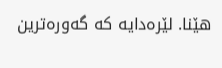هێنا. لێرەدایە کە گەورەترین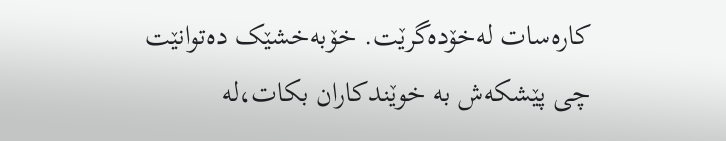کارەسات لەخۆدەگرێت. خۆبەخشێک دەتوانێت چی پێشکەش بە خوێندکاران بکات،لە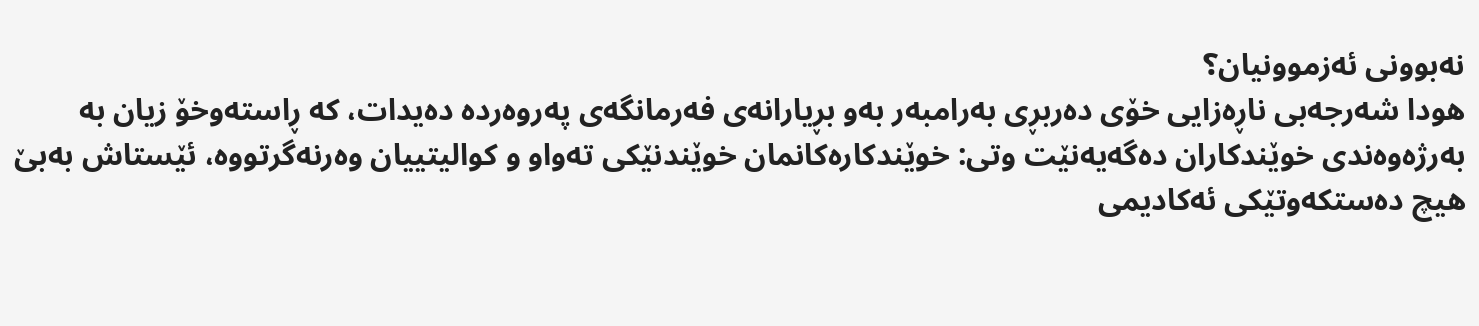نەبوونی ئەزموونیان؟
هودا شەرجەبی ناڕەزایی خۆی دەربڕی بەرامبەر بەو بڕیارانەی فەرمانگەی پەروەردە دەیدات، کە ڕاستەوخۆ زیان بە بەرژەوەندی خوێندکاران دەگەیەنێت وتی: خوێندکارەکانمان خوێندنێکی تەواو و کوالیتییان وەرنەگرتووە، ئێستاش بەبێ هیچ دەستکەوتێکی ئەکادیمی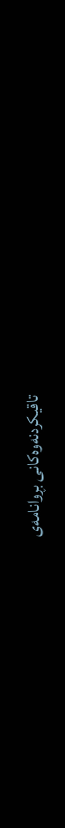تاقیکردنەوەکانی بڕوانامەی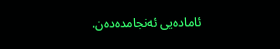ئامادەیی ئەنجامدەدەن.